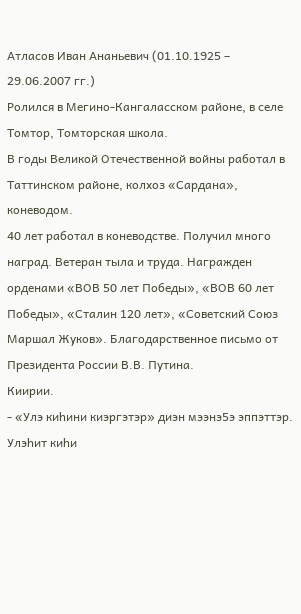Атласов Иван Ананьевич (01.10.1925 – 29.06.2007 гг.)
Ролился в Мегино-Кангаласском районе, в селе Томтор, Томторская школа.
В годы Великой Отечественной войны работал в Таттинском районе, колхоз «Сардана», коневодом.
40 лет работал в коневодстве. Получил много наград. Ветеран тыла и труда. Награжден орденами «ВОВ 50 лет Победы», «ВОВ 60 лет Победы», «Сталин 120 лет», «Советский Союз Маршал Жуков». Благодарственное письмо от Президента России В.В. Путина.
Киирии.
- «Улэ киhини киэргэтэр» диэн мээнэ5э эппэттэр. Улэhит киhи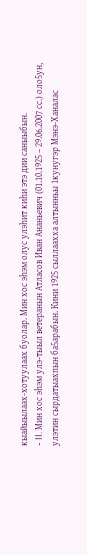кыайыылаах-хотуулаах буолар. Мин хос эhэм олус улэhит киhи этэ дии саныыбын.
- II. Мин хос эhэм улэ-тыыл ветеранын Атласов Иван Ананьевич (01.10.1925 – 29.06.2007 сс.) оло5ун, улэтин сырдатыахпын ба5арабын. Кини 1925 сыллаахха алтынньы 1кунугэр Мэнэ-Ханалас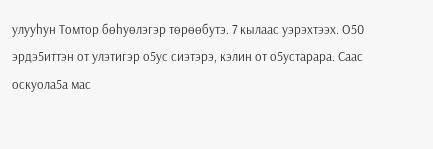улууhун Томтор бөhуөлэгэр төрөөбутэ. 7 кылаас уэрэхтээх. О50 эрдэ5иттэн от улэтигэр о5ус сиэтэрэ, кэлин от о5устарара. Саас оскуола5а мас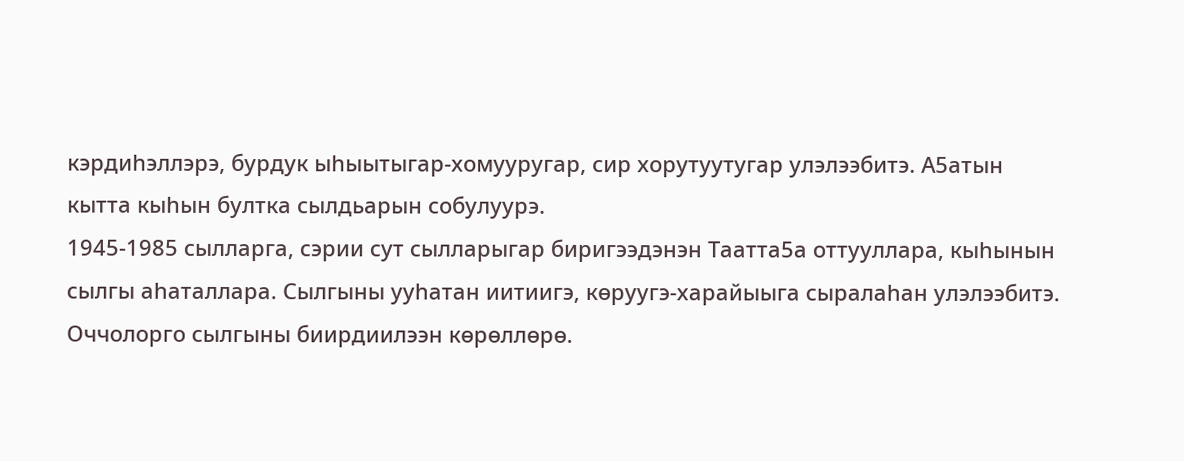кэрдиhэллэрэ, бурдук ыhыытыгар-хомууругар, сир хорутуутугар улэлээбитэ. А5атын кытта кыhын бултка сылдьарын собулуурэ.
1945-1985 сылларга, сэрии сут сылларыгар биригээдэнэн Таатта5а оттууллара, кыhынын сылгы аhаталлара. Сылгыны ууhатан иитиигэ, көруугэ-харайыыга сыралаhан улэлээбитэ. Оччолорго сылгыны биирдиилээн көрөллөрө.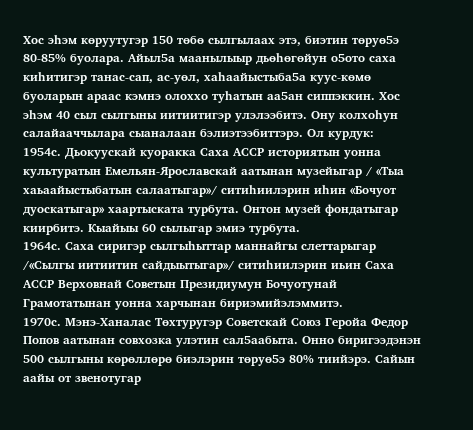Хос эhэм көруутугэр 150 төбө сылгылаах этэ, биэтин төруө5э 80-85% буолара. Айыл5а маанылыыр дьөhөгөйун о5ото саха киhитигэр танас-сап, ас-уөл, хаhаайыстыба5а куус-көмө буоларын араас кэмнэ олоххо туhатын аа5ан сиппэккин. Хос эhэм 40 сыл сылгыны иитиитигэр улэлээбитэ. Ону колхоhун салайааччылара сыаналаан бэлиэтээбиттэрэ. Ол курдук:
1954с. Дьокуускай куоракка Саха АССР историятын уонна культуратын Емельян-Ярославскай аатынан музейыгар / «Тыа хаьаайыстыбатын салаатыгар»/ ситиhиилэрин иhин «Бочуот дуоскатыгар» хаартыската турбута. Онтон музей фондатыгар киирбитэ. Кыайыы 60 сылыгар эмиэ турбута.
1964с. Саха сиригэр сылгыhыттар маннайгы слеттарыгар /«Сылгы иитиитин сайдыытыгар»/ ситиhиилэрин иьин Саха АССР Верховнай Советын Президиумун Бочуотунай Грамотатынан уонна харчынан бириэмийэлэммитэ.
1970с. Мэнэ-Ханалас Төхтуругэр Советскай Союз Геройа Федор Попов аатынан совхозка улэтин сал5аабыта. Онно биригээдэнэн 500 сылгыны көрөллөрө биэлэрин төруө5э 80% тиийэрэ. Сайын аайы от звенотугар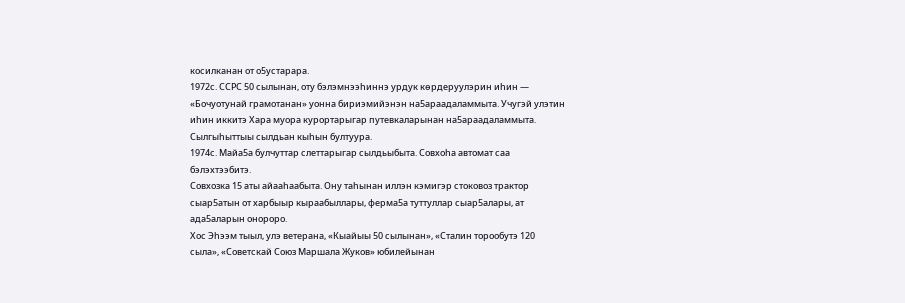косилканан от о5устарара.
1972с. ССРС 50 сылынан, оту бэлэмнээhиннэ урдук көрдеруулэрин иhин — «Бочуотунай грамотанан» уонна бириэмийэнэн на5араадаламмыта. Учугэй улэтин иhин иккитэ Хара муора курортарыгар путевкаларынан на5араадаламмыта. Сылгыhыттыы сылдьан кыhын бултуура.
1974с. Майа5а булчуттар слеттарыгар сылдьыбыта. Совхоhа автомат саа бэлэхтээбитэ.
Совхозка 15 аты айааhаабыта. Ону таhынан иллэн кэмигэр стоковоз трактор сыар5атын от харбыыр кыраабыллары, ферма5а туттуллар сыар5алары, ат ада5аларын онороро.
Хос Эhээм тыыл, улэ ветерана, «Кыайыы 50 сылынан», «Сталин торообутэ 120 сыла», «Советскай Союз Маршала Жуков» юбилейынан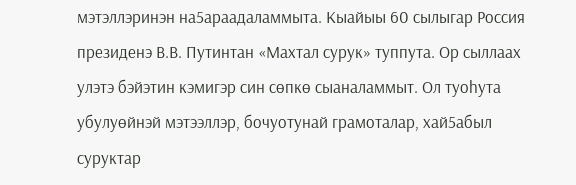мэтэллэринэн на5араадаламмыта. Кыайыы 60 сылыгар Россия президенэ В.В. Путинтан «Махтал сурук» туппута. Ор сыллаах улэтэ бэйэтин кэмигэр син сөпкө сыаналаммыт. Ол туоhута убулуөйнэй мэтээллэр, бочуотунай грамоталар, хай5абыл суруктар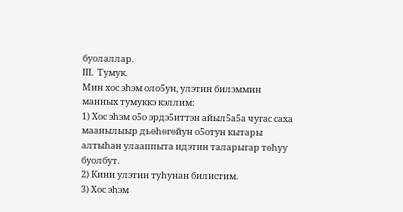буолаллар.
III. Тумук.
Мин хос эhэм оло5ун, улэтин билэммин манных тумуккэ кэллим:
1) Хос эhэм о5о эрдэ5иттэн айыл5а5а чугас саха маанылыыр дьөhөгөйун о5отун кытары алтыhан улааппыта идэтин таларыгар төhуу буолбут.
2) Кини улэтин туhунан билистим.
3) Хос эhэм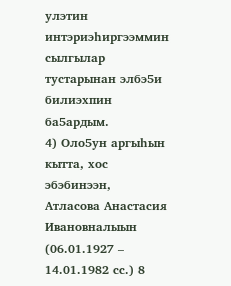улэтин интэриэhиргээммин сылгылар тустарынан элбэ5и билиэхпин ба5ардым.
4) Оло5ун аргыhын кытта, хос эбэбинээн, Атласова Анастасия Ивановналыын (06.01.1927 – 14.01.1982 сс.) 8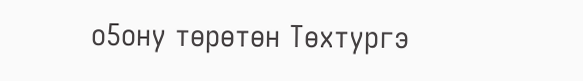о5ону төрөтөн Төхтургэ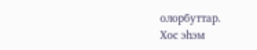олорбуттар.
Хос эhэм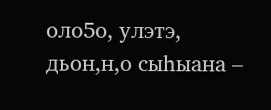оло5о, улэтэ, дьон,н,о сыhыана –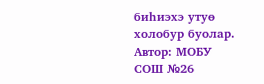биhиэхэ утуө холобур буолар.
Автор: МОБУ СОШ №26